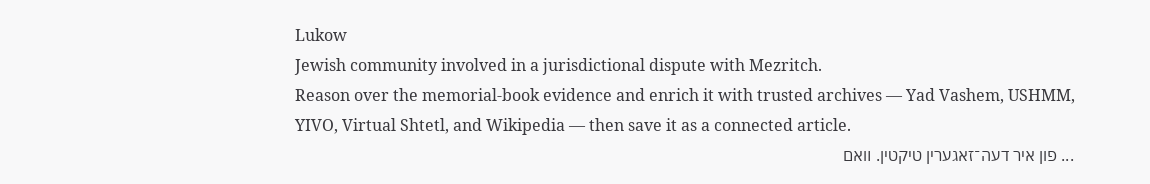Lukow
Jewish community involved in a jurisdictional dispute with Mezritch.
Reason over the memorial-book evidence and enrich it with trusted archives — Yad Vashem, USHMM, YIVO, Virtual Shtetl, and Wikipedia — then save it as a connected article.
... פון איר דעה־זאגערין טיקטין. װאם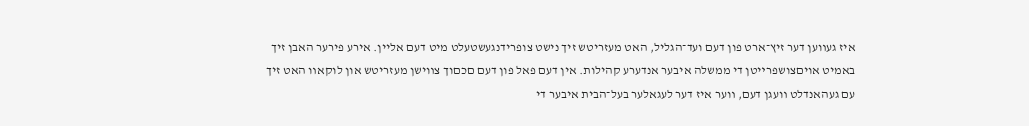איז געװען דער זיץ־ארט פון דעם ועד־הגליל, האט מעזריטש זיך נישט צופרידנגעשטעלט מיט דעם אליין. אירע פירער האבן זיך באמיט אויםצושפרײטן די ממשלה איבער אנדערע קהילות. אין דעם פאל פון דעם םכםוך צװישן מעזריטש און לוקאװ האט זיך עם געהאנדלט װעגן דעם, װער איז דער לעגאלער בעל־הבית איבער די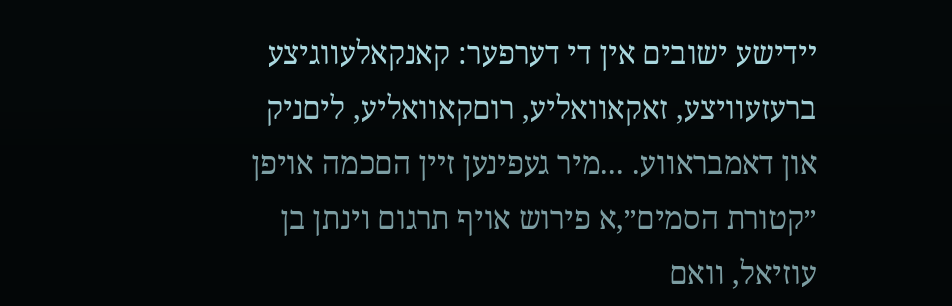ײדישע ישובים אין די דערפער: קאנקאלעװגיצע ברעזעװיצע, זאקאװאליע, רוםקאװאליע, ליםניק און דאמבראװע. ...מיר געפינען זײן הםכמה אויפן ״קטורת הסמים״,א פירוש אויף תרגום ױנתן בן עוזיאל, װאם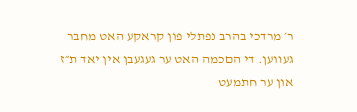ר׳ מרדכי בהרב נפתלי פון קראקע האט מחבר געװען. די הםכמה האט ער געגעבן אין יאד ת״ז און ער חתמעט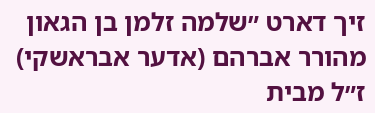זיך דארט ״שלמה זלמן בן הגאון מהורר אברהם (אדער אבראשקי) ז״ל מבית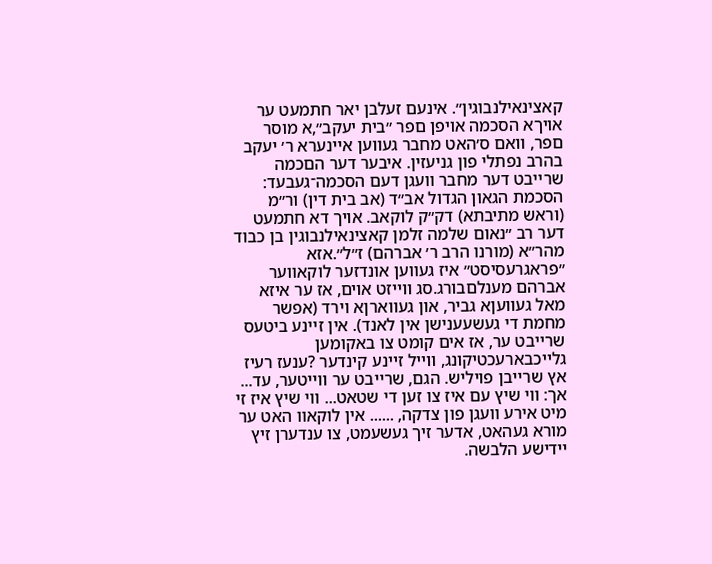קאצינאילנבוגין״. אינעם זעלבן יאר חתמעט ער אויךא הסכמה אויפן םפר ״בית יעקב״,א מוסר םפר, װאם ס׳האט מחבר געװען אײנערא ר׳ יעקב בהרב נפתלי פון גניעזין. איבער דער הםכמה שרײבט דער מחבר װעגן דעם הסכמה־געבעד: הסכמת הגאון הגדול אב״ד (אב בית דין) ור״מ (וראש מתיבתא) דק״ק לוקאב. אויך דא חתמעט דער רב ״נאום שלמה זלמן קאצינאילנבוגין בן כבוד מהר״א (מורנו הרב ר׳ אברהם) ז״ל״.אזא ״פראגרעסיסט״ איז געװען אונדזער לוקאװער אברהם מענלםבורג.סג וױיזט אוים, אז ער איזא מאל געװעןא גביר, און געװארןא ױרד (אפשר מחמת די געשעענישן אין לאנד). אין זײנע ביטעס שרײבט ער, אז אים קומט צו באקומען גלײכבארעכטיקונג, וױיל זײנע קינדער ?ענעז רעיז אץ שרײבן פויליש. הגם, שרײבט ער וױיטער, עד... אך: װי שיץ עם איז צו זען די שטאט... װי שיץ איז זי מיט אירע װעגן פון צדקה, ...... אין לוקאװ האט ער מורא געהאט, אדער זיך געשעמט, צו ענדערן זיץ יידישע הלבשה.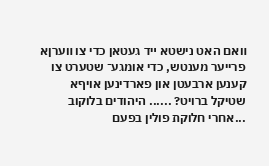װאם האט נישטא ײד געטאן כדי צו װערןא פרייער מענטש, כדי אומגע־ שטערט צו קענען ארבעטן און פארדינען אויףא שטיקל ברויט? ...... היהודים בלוקוב ...אחרי חלוקת פולין בפעם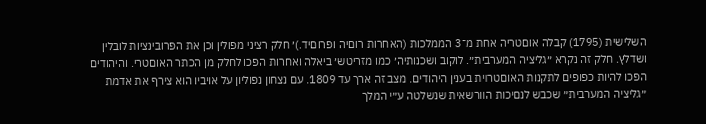השלישית (1795) קבלה אוםטריה אחת מ־3 הממלכות (האחרות רוםיה ופרוםיד.)׳ חלק רציני מפולין וכן את הפרובינציות לובלין ושדלץ. חלק זה נקרא ״גליציה המערבית״. לוקוב ושכנותיה׳ כמו מזריטש׳ ביאלה ואחרות הפכו לחלק מן הכתר האוםטרי. והיהודים הפכו להיות כפופים לתקנות האוםטרױת בענין היהודים. מצב זה ארך עד 1809. עם נצחון נפוליון על אויביו הוא צירף את אדמת ״גליציה המערבית״ שכבש לנםיכות הװרשאית שנשלטה ע״י המלך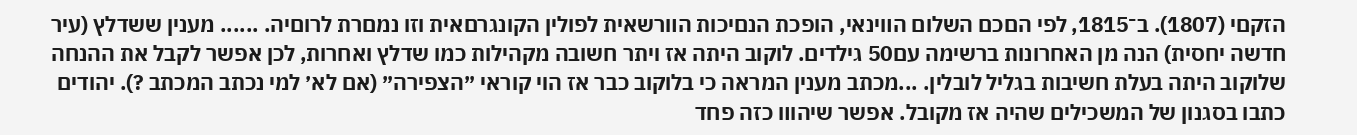הזקםי (1807). ב־1815, לפי הםכם השלום הװינאי, הופכת הנםיכות הװרשאית לפולין הקונגרםאית וזו נמםרת לרוםיה. ...... מענין ששדלץ (עיר חדשה יחסית) הנה מן האחרונות ברשימה עם50 גילדים. לוקוב היתה אז ױתר חשובה מקהילות כמו שדלץ ואחרות, לכן אפשר לקבל את ההנחה שלוקוב היתה בעלת חשיבות בגליל לובלין. ...מכתב מענין המראה כי בלוקוב כבר אז הױ קוראי ״הצפירה״ (אם לא׳ למי נכתב המכתב ?). יהודים כתבו בסגנון של המשכילים שהיה אז מקובל. אפשר שיהוװ כזה פחד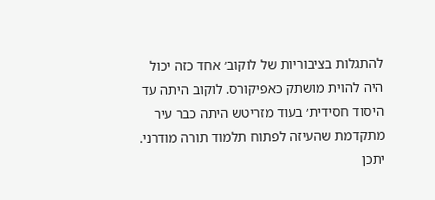להתגלות בציבוריות של לוקוב׳ אחד כזה יכול היה להױת מושתק כאפיקורס. לוקוב היתה עד היסוד חסידית׳ בעוד מזריטש היתה כבר עיר מתקדמת שהעיזה לפתוח תלמוד תורה מודרני. יתכן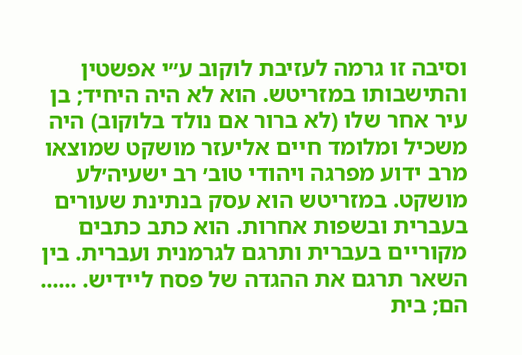וסיבה זו גרמה לעזיבת לוקוב ע״י אפשטין והתישבותו במזריטש. הוא לא היה היחיד; בן עיר אחר שלו (לא ברור אם נולד בלוקוב) היה משכיל ומלומד חײם אליעזר מושקט שמוצאו מרב ידוע מפרגה ויהודי טוב׳ רב ישעיה׳לע מושקט. במזריטש הוא עסק בנתינת שעורים בעברית ובשפות אחרות. הוא כתב כתבים מקורײם בעברית ותרגם לגרמנית ועברית. בין השאר תרגם את ההגדה של פסח לײדיש. ...... הם; בית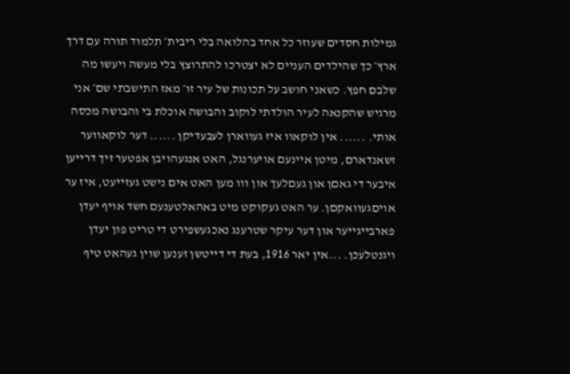גמילות חסדים שעוזר כל אחד בהלואה בלי ריבית׳ תלמוד תורה עם דרך ארץ׳ כך שהילדים הענײם לא יצטרכו להתרוצץ בלי מעשה ויעשו מה שלבם חפץ. כשאני חושב על תכונות של עיר זו׳ מאז התישבתי שם׳ אני מרגיש שהקנאה לעיר הולדתי לוקוב והבושה אוכלת בי והבושה מכסה אותי. ...... אין לוקאװ איז געװארן לעבעדיקן ...... דער לוקאװער זשאנדארם, מיטן אײנעם אויערנגל, האט אנגעהויבן אפטער זיך דרײען איבער די גאםן און געםלעך און װו מען האט אים נישט געזײעט, איז ער אויםגעװאקםן. ער האט געקוקט מיט באהאלטענעם חשד אויף יעדן פארבײגײער און דער עיקר שטרענג נאכגעשפירט די טריט פון יעדן ױגנטלעכן. ...אין יאר 1916, בעת די דייטשן זענען שוין געהאט טיף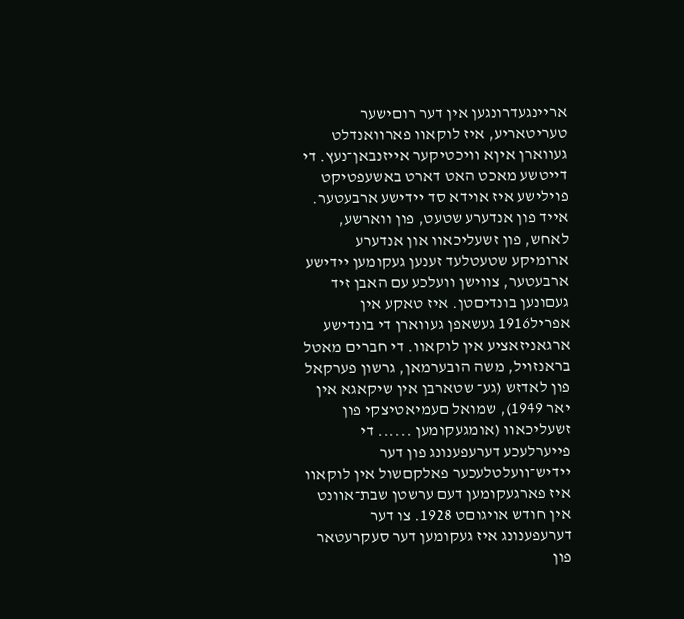אריינגעדרונגען אין דער רוםישער טעריטאריע, איז לוקאװ פארװאנדלט געװארן איןא װיכטיקער אייזנבאן־נעץ. די דייטשע מאכט האט דארט באשעפטיקט פוילישע איז אוידא סד ײדישע ארבעטער. אייד פון אנדערע שטעט, פון ווארשע, לאחש, פון זשעליכאװ און אנדערע ארומיקע שטעטלעד זענען געקומען יידישע ארבעטער, צווישן וועלכע עם האבן זיד געםונען בונדיםטן. איז טאקע אין אפריל1916 געשאפן געװארן די בונדישע ארגאניזאציע אין לוקאוו. די חברים מאטל בראנזויל, משה הובערמאן, גרשון פערקאל פון לאדזש (גע־ שטארבן אין שיקאגא אין יאר 1949), שמואל םעמיאטיצקי פון זשעליכאװ (אומגעקומען ...... די פײערלעכע דערעפענונג פון דער ײדיש־װעלטלעכער פאלקםשול אין לוקאװ איז פארגעקומען דעם ערשטן שבת־אװנט אין חודש אויגוםט 1928. צו דער דערעפענונג איז געקומען דער סעקרעטאר פון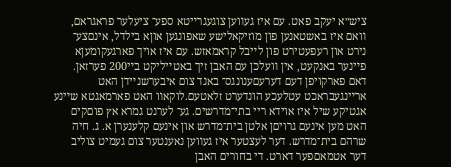ציש״א יעקב פאט. עם איז געװען צוגעגרײטא ספע־ ציעלער פראגראם, װאם איז באשטאנען פון מוזיקאלישע שאפונגען אוןא בילדל, אינםצע־ נירט און רעפעטירט פון לײבל קראמאזש. עם איז אויך פארגעקומעןא פײנער באנקעט, אין װעלכן עם האבן זיך באטײליקט בײ200 פערזאן. דאם פארקויפן דעם דערעםענונגס־ באנד צום איבערשנײדן האט ארײנגעבראכט עטלעכע הונדערט זלאטעם.לוקאװ האט פארמאגטא שײנע אגטיקע שיל איז אוידא ריי בתי־מדרשים. גע־ לערנט גמרא אץ פוםקים האט מען אינעם גרויםן אלטן בית־מדרש און אינעם קלענערן א. ג. חיה שרהם בית־מדרש. דער לעצטער איז געװען נאענטער צום געמיט צוליב דער אטמאםפער דארט. די בחורים האבן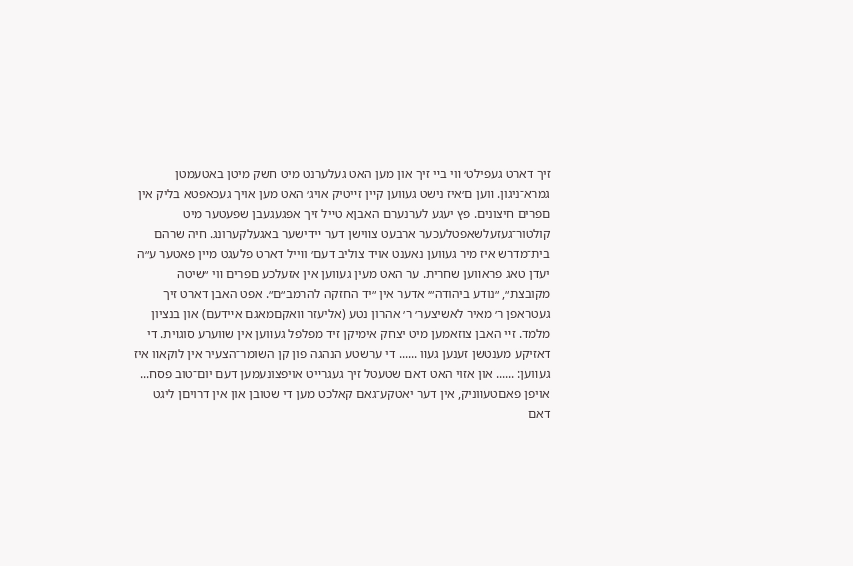זיך דארט געפילט׳ װי בײ זיך און מען האט געלערנט מיט חשק מיטן באטעמטן גמרא־ניגון. װען ם׳איז נישט געװען קײן זײטיק אויג׳ האט מען אויך געכאפטא בליק אין םפרים חיצונים. פץ יעגע לערנערם האבןא טײל זיך אפגעגעבן שפעטער מיט קולטור־געזעלשאפטלעכער ארבעט צװישן דער ײדישער באגעלקערונג. חיה שרהם בית־מדרש איז מיר געװען נאענט אויד צוליב דעם׳ וױיל דארט פלעגט מײן פאטער ע״ה יעדן טאג פראװען שחרית. ער האט מעין געװען אין אזעלכע םפרים װי ״שיטה מקובצת״, ״נודע ביהודה״׳ אדער אין ״יד החזקה להרמב״ם״. אפט האבן דארט זיך געטראפן ר׳ מאיר לאשיצער׳ ר׳ אהרון נטע (אליעזר װאקםמאגם אײדעם) און בנציון מלמד. זײ האבן צוזאמען מיט יצחק אימיקן זיד מפלפל געװען אין שװערע סוגױת. די דאזיקע מענטשן זענען געװ ...... די ערשטע הנהגה פון קן השומר־הצעיר אין לוקאװ איז געװען: ...... און אזוי האט דאם שטעטל זיך געגרײט אויפצונעמען דעם יום־טוב פסח... אויפן פאםטעװניק, אין דער יאטקע־גאם קאלכט מען די שטובן און אין דרויםן ליגט דאם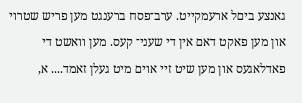גאנצע ביםל ארעמקײט. ערב־פסח ברענגט מען פריש שטרוי און מען פאקט דאם אין די שעני־ קעס. מען װאשט די פאדלאגעס און מען שיט זיי אוים מיט געלן זאמד.... א,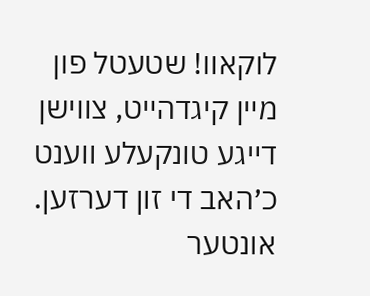לוקאװ! שטעטל פון מײן קיגדהײט, צװישן דײגע טונקעלע װענט כ׳האב די זון דערזען. אונטער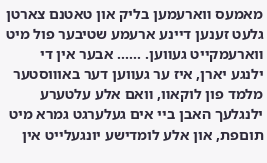מאמעס װארעמען בליק און טאטנם צארטן גלעט זענען דײנע ארעמע שטיבער פול מיט װארעמקײט געװען. ...... אבער אין די ילנגע יארן, איז ער געװען דער באוװסטער מלמד פון לוקאװ, װאם אלע עלטערע ילנגלעך האבן בײ אים געלערגט גמרא מיט תוםפת, און אלע לומדישע יונגעלײט אין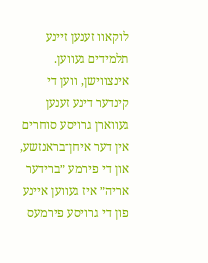לוקאװ זענען זיינע תלמידים געװען. אינצװישן, װען די קינדער דינע זענען געװארן גרויסע סוחרים אין דער איחן־בראנזשע, און די פירמע ״ברידער אריה״ איז געװען איינע פון די גרויסע פירמעס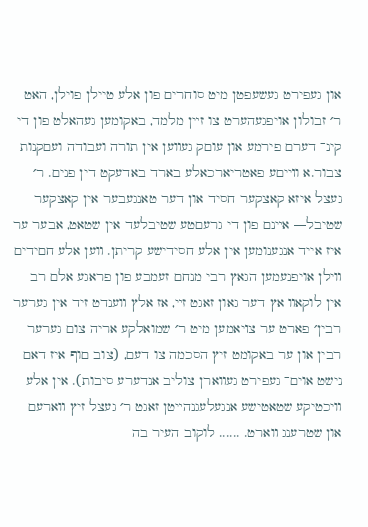און געפירט געשעפטן מיט סוחרים פון אלע טיילן פוילן, האט ר׳ זבולון אויפגעהערט צו זײן מלמד, באקומען געהאלט פון די קינ־ דערם פירמע און עוםק געװען אין תורה ועבודה ועםקנות צבור.א וױיםע פאטריארכאלע בארד באדעקט דין פנים. ר׳ געצל איזא קאצקער חסיד און דער טאנגעבער אין קאצקער שטיבל— אײנם פון די גרעםטע שטיבלעד אין שטאט, אבער ער איז אייד אנגענומען אין אלע חסידישע קריתן. װען אלע חםידים װילן אויפנעמען הגאץ רבי מנחם זעמבע פון פראגע אלם רב אין לוקאװ אץ דער גאון זאגט זײ, אז אלץ װענדט זיד אין גערער רבין׳ פארט ער צױאמען מיט ר׳ שמואלקע אריה צום גערער רבין און ער באקומט זיץ הסכמה צו דעם, (צוב םוף איז דאם נישט אוים־ געפירט געװארן צוליב אנדערע סיבות). אין אלע װיכטיקע שטאטישע אנגעלעגנהײטן זאגט ר׳ געצל זיץ װארעם און שטרענג װארט. ...... לוקוב העיר בה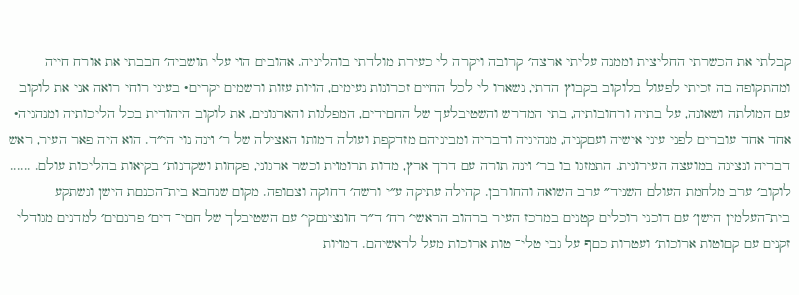קבלתי את הכשרתי החליצית וממנה עליתי ארצה׳ קרובה ויקרה לי כעירת מולדתי בוהליניה. אהובים הױ עלי תושביה׳ חבבתי את אורח חייה ומהתקופה בה זכיתי לפעול בלוקוב בקבוץ הדתי, נשארו לי לכל החײם זכרונות נעימים, הויות עזות ורשמים יקרים• בעיני רוחי רואה אני את לוקוב עם המולתה ושאונה, על בתיה ורחובותיה, בתי המדרש והשטיבלעך של החםידים, המפלגות והארגונים, את לוקוב היהודית בכל הליכותיה ומנהגיה• אחד אחד עוברים לפני עיני אישיה ועםקניה, מנהיגיה ודבריה ומביניהם מזדקפת ועולה דמותו האצילה של ר׳ ױנה נוי הי״ד. הוא היה פאר העיר, ראש דבריה ונציגה במועצה העירונית. התמזגו בו בר׳ ױנה תורה עם דרך ארץ, מדות תרומױת וכשר ארגוני, פקחות ושקדנות׳ בקיאות בהליכות עולם. ...... לוקוב׳ ערב מלחמת העולם השניד״ ערב השואה והחורבן. קהילה עתיקה ע״י ורשה׳ דחוקה וצםופה. מקום שנחבא בית־הכנםת הישן ונשתקע בית־העלמין הישן׳ עם דוכני רוכלים קטנים במרכז העיר ברהוב הראשי׳ רח׳ ד״ר חונצינםקי׳ עם השטיבלך של חםי־ דים׳ פרנםים׳ למדנים מגודלי זקנים עם קםוטות ארוכות׳ ועטרות כםף על גבי טלי־ טות ארוכות מעל לראשיהם. דמױות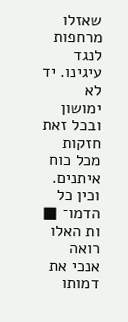שאזלו מרחפות לנגד עיגינו. יד לא ימושון ובכל זאת חזקות מכל כוח איתנים. וכין כל הדמו־ ■ ות האלו רואה אנכי את דמותו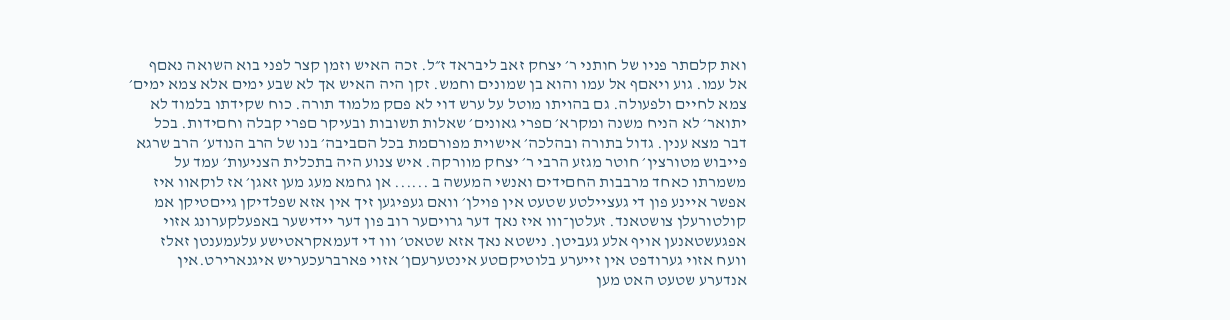ואת קלםתר פניו של חותני ר׳ יצחק זאב ליבראד ז״ל. זכה האיש וזמן קצר לפני בוא השואה נאםף אל עמו. גוע ויאםף אל עמו והוא בן שמונים וחמש. זקן היה האיש אך לא שבע ימים אלא צמא ימים׳ צמא לחיים ולפעולה. גם בהױתו מוטל על ערש דוי לא פםק מלמוד תורה. כוח שקידתו בלמוד לא יתואר׳ לא הניח משנה ומקרא׳ םפרי גאונים׳ שאלות תשובות ובעיקר םפרי קבלה וחםידות. בכל דבר מצא ענין. גדול בתורה ובהלכה׳ אישױת מפורםמת בכל הםביבה׳ בנו של הרב הנודע׳ הרב שרגא פײבוש מטורצין׳ חוטר מגזע הרבי ר׳ יצחק מװרקה. איש צנוע היה בתכלית הצניעות׳ עמד על משמרתו כאחד מרבבות החםידים ואנשי המעשה ב ...... אן גחמא מעג מען זאגן׳ אז לוקאװ איז אפשר אײנע פון די געצײלטע שטעט אין פוילן׳ װאם געפיגען זיך אין אזא שפלדיקן גײםטיקן אמ קולטורעלן צושטאנד. זעלטן־װו איז נאך דער גרויםער רוב פון דער ײדישער באפעלקערונג אזוי אפגעשטאנען אויף אלע געביטן. נישטא נאך אזא שטאט׳ װו די דעמאקראטישע עלעמענטן זאלז װעח אזוי גערודפט אין זײערע בלוטיקםטע אינטערעםן׳ אזוי פארברעכעריש איגנארירט.אין אנדערע שטעט האט מען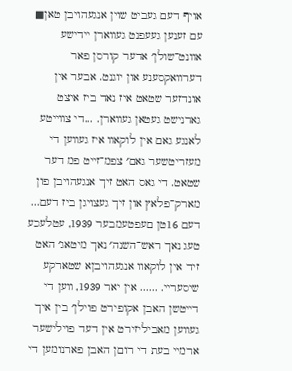אויף דעם געביט שוין אנגעהויבן טאן■ עם זענען געעפנט געװארן ײדישע אוונט־שולן׳ אדער קורסן פאר דערװאקסענע און יוגנט. אבער אין אונדזער שטאט איז נאד ביז איצט גארנישט געטאן געװארן. ...די צװײטע לאנגע גאם אין לוקאװ איז געװען די מעזריטשער גאם׳ צפמ־זײט פמ דער שטאט. די גאס האט זיך אנגעהויבן פון מארק־פלאץ און זיך געצױגן ביז דעם... דעם 16טן םעפטעמבער 1939, עטלעכע טעג נאך ראש־השנה׳ נאך מיטאג׳ האט זיד אין לוקאוו אנגעהויבןא שטארקע שיסערײ. ...... אין יאר 1939, װען די דײטשן האבן אקופירט פוילן׳ בין איך געװען מאביליזירט אין דעד פוילישער ארמײ בעת די רוםן האבן פארנומען די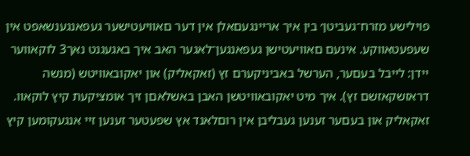פוילישע מזרח־געביטן׳ בין איך ארײנגעםאלן אין דער םאװיעטישער געפאנגענשאפט אין שעפעטאװקע. אינעם םאװיעטישן געפאנגען־לאגער האב איך באגעגנט נאך3 לוקאװער ײדן: לײבל בעםער, הערשל באביניקערם זץ (זאקאליק) און יאקובאװיטש (מנשה דראזשקאזשם זץ). איך מיט יאקובאװיטשן האבן באשלאםן זיך אומציקעת קיץ לוקאװ. זאקאליק און בעםער זענען געבליבן אין רוםלאנד אץ שפעטער זענען זײ אנגעקומען קיץ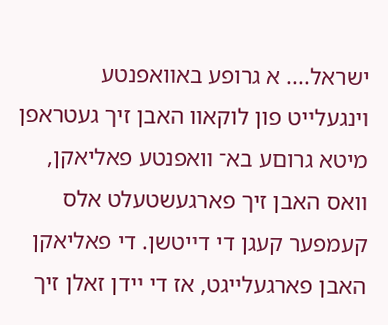ישראל.... א גרופע באװאפנטע ױנגעלײט פון לוקאװ האבן זיך געטראפן מיטא גרוםע בא־ װאפנטע פאליאקן, װאס האבן זיך פארגעשטעלט אלס קעמפער קעגן די דײטשן. די פאליאקן האבן פארגעלײגט, אז די ײדן זאלן זיך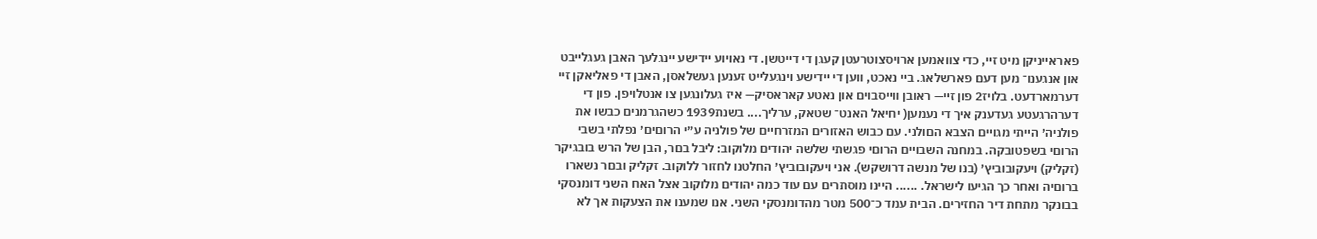פאראײניקן מיט זײ, כדי צװאמען ארויסצוטרעטן קעגן די דײטשן. די נאױוע ײדישע ײנגלעך האבן געגלײבט און אנגענו־ מען דעם פארשלאג. בײ נאכט, װען די ײדישע ױנגעלײט זענען געשלאסן, האבן די פאליאקן זיי דערמארדעט. בלויז2 פון זײ— ראובן װײסבוים און נאטע קאראסיק— איז געלונגען צו אנטלויפן. פון די דערהרגעטע געדענק איך די נעמען( יחיאל האנט־ שטאק, ערליך.... בשנת1939 כשהגרמנים כבשו את פולניה׳ הײתי מגוײם הצבא הםולני. עם כבוש האזורים המזרחײם של פולניה ע״י הרוםים׳ נפלתי בשבי הרוםי בשפטובקה. במחנה השבוײם הרוםי פגשתי שלשה יהודים מלוקוב: ליבל בםר, הבן של הרש בובגיקר (זקליק) ויעקובוביץ׳ (בנו של מנשה דרושקש). אני ויעקובוביץ׳ החלטנו לחזור ללוקוב. זקליק ובםר נשארו ברוםיה ואחר כך הגיעו לישראל. ...... היינו מוסתרים עם עוד כמה יהודים מלוקוב אצל האח השני דומנסקי בבונקר מתחת דיר החזירים. הבית עמד כ־500 מטר מהדומנסקי השני. אנו שמענו את הצעקות אך לא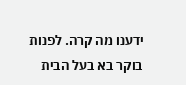ידענו מה קרה. לפנות בוקר בא בעל הבית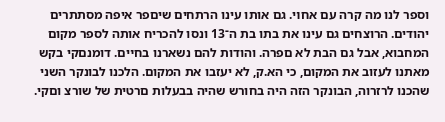וספר לנו מה קרה עם אחױ. גם אותו עינו הרתחים שיםפר איפה מסתתרים יהודים. הרוצחים גם עינו את בתו בת ה־13 ונסו להכריח אותה לספר מקום המחבוא, אבל גם הבת לא םפרה. והודות להם נשארנו בחײם. דומנםקי בקש מאתנו לעזוב את המקום, כי הא.ק, לא יעזבו את המקום. הלכנו לבונקר השני שהכנו לרזרוה, הבונקר הזה היה בחורש שהיה בבעלות םרטית של שורצ וםקי.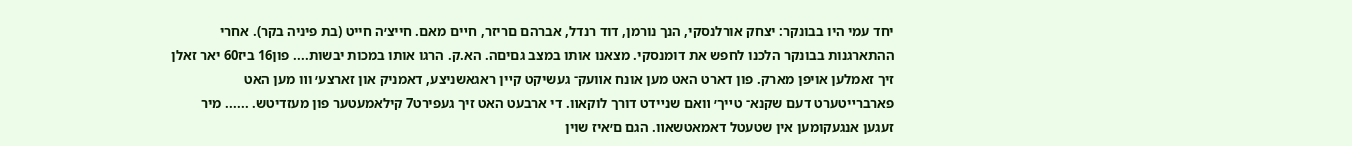יחד עמי היו בבונקר: יצחק אורלנסקי, הנך נורמן, דוד רנדל, אברהם םריזר, חײם מאם. חייצ׳ה חייט (בת פיניה בקר). אחרי ההתארגנות בבונקר הלכנו לחפש את דומנסקי. מצאנו אותו במצב גםיםה. הא.ק. הרגו אותו במכות יבשות.... פון16 ביז60 יאר זאלן זיך זאמלען אויפן מארק. פון דארט האט מען אונח אװעק־ געשיקט קײן ראגאשניצע, דאמניק און זארצע׳ וװ מען האט פארברײטערט דעם שקנא־ טײך׳ װאם שנײדט דורך לוקאװ. די ארבעט האט זיך געפירט7 קילאמעטער פון מעזדיטש. ...... מיר זעגען אנגעקומען אין שטעטל דאמאטשאװ. הגם ם׳איז שוין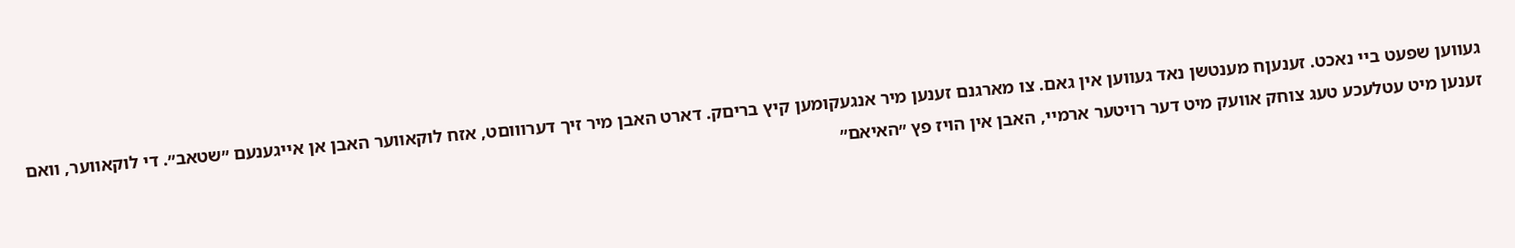געװען שפעט בײ נאכט. זענעןח מענטשן נאד געװען אין גאם. צו מארגנם זענען מיר אנגעקומען קיץ בריםק. דארט האבן מיר זיך דערװוםט, אזח לוקאװער האבן אן אײגענעם ״שטאב״. די לוקאװער, װאם זענען מיט עטלעכע טעג צוחק אװעק מיט דער רויטער ארמײ, האבן אין הויז פץ ״האיאם״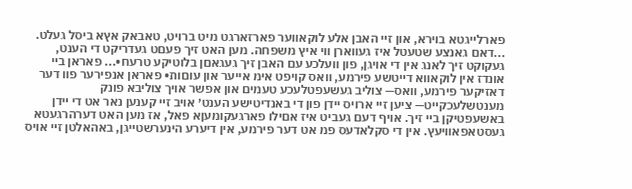פארלײגטא בױרא, און זײ האבן אלע לוקאװער פארזארגט מיט ברױט, טאבאק אץא ביסל געלט. ...דאם גאנצע שטעטל איז געװארן װי איץ משפחה. מען האט זיך פעםט געדריקט די הענט, געקוקט זיך לאנג אין די אויגן, פון װעלכע עם האבן זיך געגאםן בלוטיקע טרעח•... פאראן בײ אונדז אין לוקאװא דײטשע פירמע, װאס קויפט אימ אייער און עוםות• פאראן אנפירער פװ דער דאזיקער פירמע, װאס— צוליב געשעפטלעכע טעמים און אפשר אויך צוליבא פונק מענטשלעכקײט— ציען זיי ארויס יידן פון די באנדיטישע הענט׳ אויב זײ קענען נאר אט די ײדן באשעפטיקן בײ זיך. אויף דעם געביט איז אםילו פארגעקומעןא פאל, אז מען האט דערהרגעטא געסטאפאװיעץ. אין די סקלאדעס פמ אט דער פירמע, אין דיערע הינערשטײגן, באהאלטן זײ אויס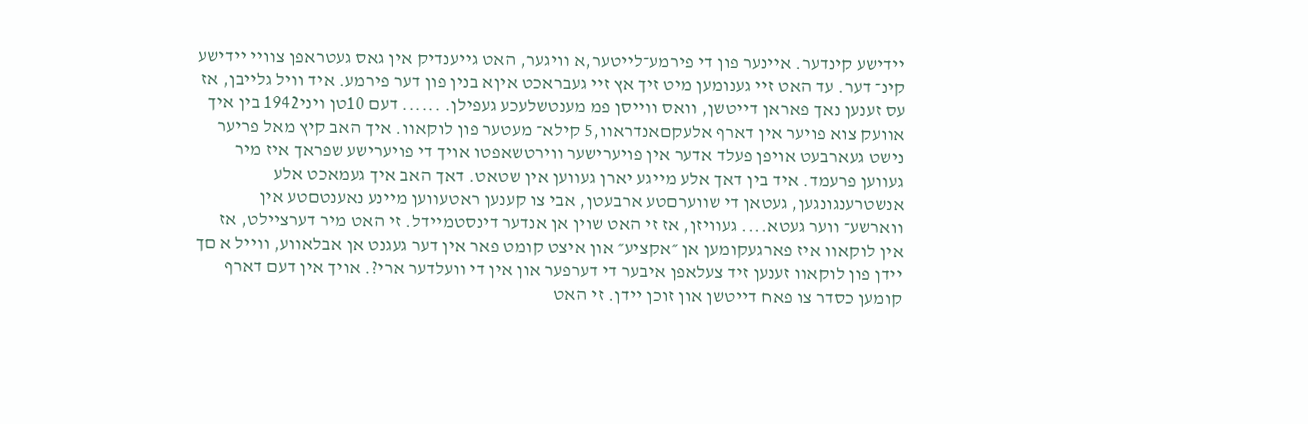ײדישע קינדער. אײנער פון די פירמע־לײטער,א װיגער, האט גײענדיק אין גאס געטראפן צװײ ײדישע קינ־ דער. עד האט זײ גענומען מיט זיך אץ זײ געבראכט איןא בנין פון דער פירמע. איד וױל גלײבן, אז עס זענען נאך פאראן דײטשן, װאס וױיסן פמ מענטשלעכע געפילן. ...... דעם 10טן ױני1942 בין איך אװעק צוא פויער אין דארף אלעקםאנדראװ,5 קילא־ מעטער פון לוקאװ. איך האב קיץ מאל פריער נישט געארבעט אויפן פעלד אדער אין פויערישער װירטשאפטו אויך די פויערישע שפראך איז מיר געװען פרעמד. איד בין דאך אלע מײגע יארן געװען אין שטאט. דאך האב איך געמאכט אלע אנשטרענגונגען, געטאן די שװערםטע ארבעטן, אבי צו קענען ראטעװען מײנע נאענטםטע אין װארשע־ װער געטא.... געװיזן, אז זי האט שוין אן אנדער דינסטמיידל. זי האט מיר דערציילט, אז אין לוקאװ איז פארגעקומען אן ״אקציע״ און איצט קומט פאר אין דער געגנט אן אבלאװע, וױיל א םך יידן פון לוקאװ זענען זיד צעלאפן איבער די דערפער און אין די װעלדער ארי?. אויך אין דעם דארף קומען כסדר צו פאח דייטשן און זוכן יידן. זי האט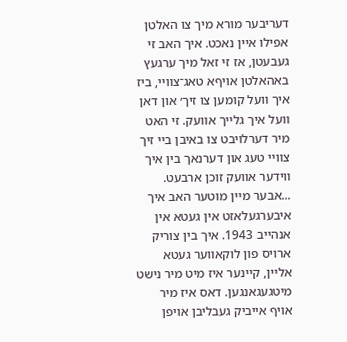דעריבער מורא מיך צו האלטן אפילו איין נאכט. איך האב זי געבעטן, אז זי זאל מיך ערגעץ באהאלטן אויףא טאג־צװײ, ביז איך װעל קומען צו זיך׳ און דאן װעל איך גלײך אװעק. זי האט מיר דערלויבט צו באיבן בײ זיך צװײ טעג און דערנאך בין איך װידער אװעק זוכן ארבעט. ...אבער מײן מוטער האב איך איבערגעלאזט אין געטא אין אנהײב 1943. איך בין צוריק ארויס פון לוקאװער געטא אלײן, קײנער איז מיט מיר נישט מיטגעגאנגען. דאס איז מיר אויף אייביק געבליבן אויפן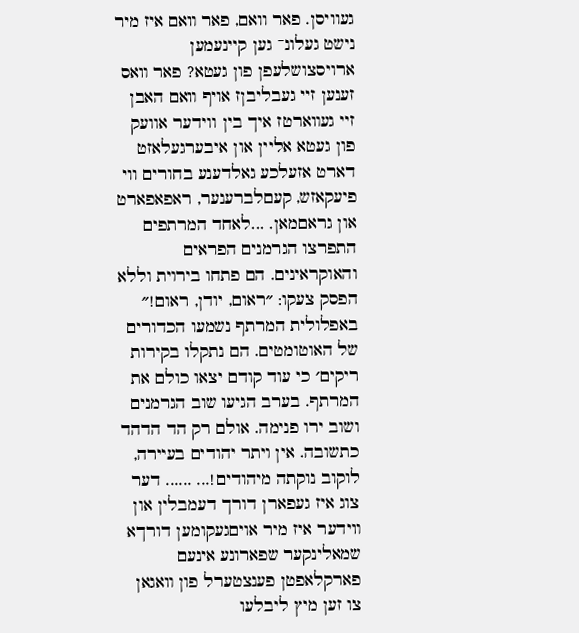געוויסן. פאר וואם, פאר װאם איז מיר נישט געלונ־ גען קיינעמען ארויסצושלעפן פון געטא? פאר װאס זענען זיי געבליבןז אויף װאם האבן זיי געװארטז איך בין ווידער אוועק פון געטא אליין און איבערגעלאזט דארט אזעלכע גאלדענע בחורים ווי פיעקאזש, קעםלברענער, ראפאפארט און גראםמאן. ...לאחד המרתפים התפרצו הגרמנים הפראים והאוקראינים. הם פתחו בירױת וללא הפסק צעקו: ״ראום, יודן, ראום!״ באפלולית המרתף נשמעו הכדורים של האוטומטים. הם נתקלו בקירות ריקים׳ כי עוד קודם יצאו כולם את המרתף. בערב הגיעו שוב הגרמנים ושוב ירו פנימה. אולם רק הד הדהד כתשובה. אין ױתר יהודים בעײרה, לוקוב נוקתה מיהודים!... ...... דער צוג איז געפארן דורך דעמבלין און װידער איז מיר אויםגעקומען דורךא שמאלינקער שפארונע אינעם פארקלאפטן פענצטערל פון װאגאן צו זען מיץ ליבלעו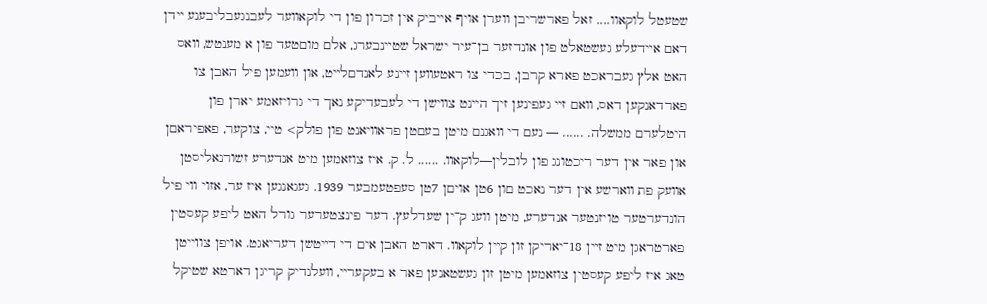שטעטל לוקאוו.... זאל פארשריבן װערן אויף אײביק אין זכרון פון די לוקאװער לעבנגעבליבענע ײדן דאם אײדעלע געשטאלט פון אונדזער בן־עיר ישראל שטײנבערג, אלם מוםטעד פון א מענטש, װאס האט אלץ געבראכט פארא קרבן, בכדי צו ראטעװען זײנע לאנדםלײט, און װעמען פיל האבן צו פארדאנקען דאס, װאם זײ געפינען זיך הײנט צװישן די לעבעדיקע נאך די גרויזאמע יארן פון היטלערם ממשלה. ...... — נעם די װאגנם מיטן בעםטן פראװיאנט פון פולק> טיי, צוקער, פאפיראםן און פאר אין דער ריכטונג פון לובלין—לוקאװ. ...... ל. ק. איז צוזאמען מיט אנדערע זשורנאליסטן אװעק פת װארשע אין דער נאכט םון 6טן אויםן 7טן סעפטעמבער 1939. געגאנגען איז ער, אזוי װי פיל הונדערטער טויזנטער אנדערע, מיטן וועג ק־ין שעדלעץ. דער פינצטערער גורל האט ליפע קעסטין פארטראגן מיט זײן 18־יאריקן זון קײן לוקאװ. דארט האבן אים די דײטשן דעריאגט. אויפן צוױיטן טאג איז ליפע קעסטין צוזאמען מיטן זון געשטאנען פאר א בעקערײ, װעלנדיק קריגן דארטא שטיקל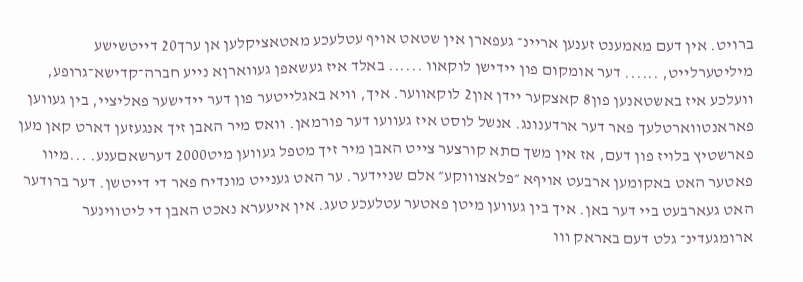ברויט. אין דעם מאמענט זענען ארײנ־ געפארן אין שטאט אויף עטלעכע מאטאציקלען אן ערך20 דײטשישע מיליטערלײט, ...... דער אומקום פון ײדישן לוקאװ ...... באלד איז געשאפן געװארןא נײע חברה־קדישא־גרופע, װעלכע איז באשטאנען פון8 קאצקער ײדן און2 לוקאװער. איך, װיא באגלײטער פון דער ײדישער פאליצײ, בין געװען פאראנטװארטלעך פאר דער ארדענונג. אנשל לוסט איז געװעו דער פורמאן. װאס מיר האבן זיך אנגעזען דארט קאן מען פארשטיץ בלויז פון דעם, אז אין משך םתא קורצער צײט האבן מיר זיך מטפל געװען מיט2000 דערשאםענע. ...מיװ פאטער האט באקומען ארבעט אויףא ״פלאצוװקע״ אלם שנײדער. ער האט גענײט מונדיח פאר די דײטשן. דער ברודער האט געארבעט בײ דער באן. איך בין געװען מיטן פאטער עטלעכע טעג. אין איעערא נאכט האבן די ליטװינער ארומגעדינ־ גלט דעם באראק װו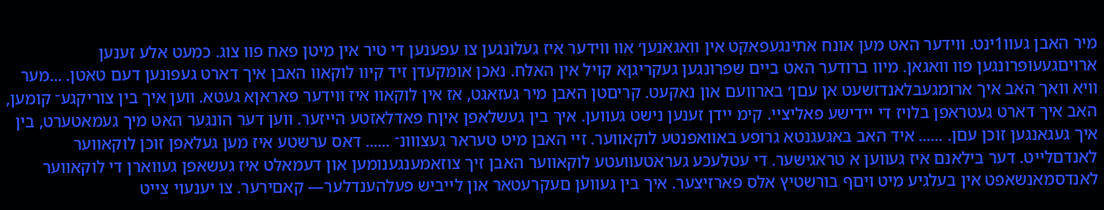מיר האבן געװ1ינט. װידער האט מען אונח אתינגעפאקט אין װאגאנען׳ אװ װידער איז געלונגען צו עפענען די טיר אין מיטן פאח פװ צוג. כמעט אלע זענען ארויםגעעופרונגען פװ װאגאן. מיװ ברודער האט בײם שפרונגען געקריגןא קױל אין האלח. נאכן אומקעדן זיד קיװ לוקאװ האבן איך דארט געפונען דעם טאטן. ...מער װיא װאך האב איך ארומגעבלאנדזשעט אן עםן׳ בארװעם און נאקעט. קריםטן האבן מיר געזאגט, אז אין לוקאװ איז װידער פאראןא געטא. װען איך בין צוריקגע־ קומען, האב איך דארט געטראפן בלויז די ײדישע פאליצײ. קימ ײדן זענען נישט געװען. איך בין געשלאפן איןח פאדלאזטע הײזער. װען דער הונגער האט מיך געמאטערט, בין איך געגאנגען זוכן עםן. ...... איד האב באגעגנטא גרופע באװאפנטע לוקאװער. זײ האבן מיט טעראר געצװונ־ ...... דאס ערשטע איז מען געלאפן זוכן לוקאװער לאנדםלײט. דער בילאנם איז געװען א טראגישער. די עטלעכע געראטעװעטע לוקאװער האבן זיך צוזאמענגענומען און דעמאלט איז געשאפן געװארן די לוקאװער לאנדסמאנשאפט אין בעלגיע מיט ױםף בורשטיץ אלס פארזיצער. איך בין געװען םעקרעטאר און לײביש פעלהענדלער— קאםירער. צו יענעױ צײט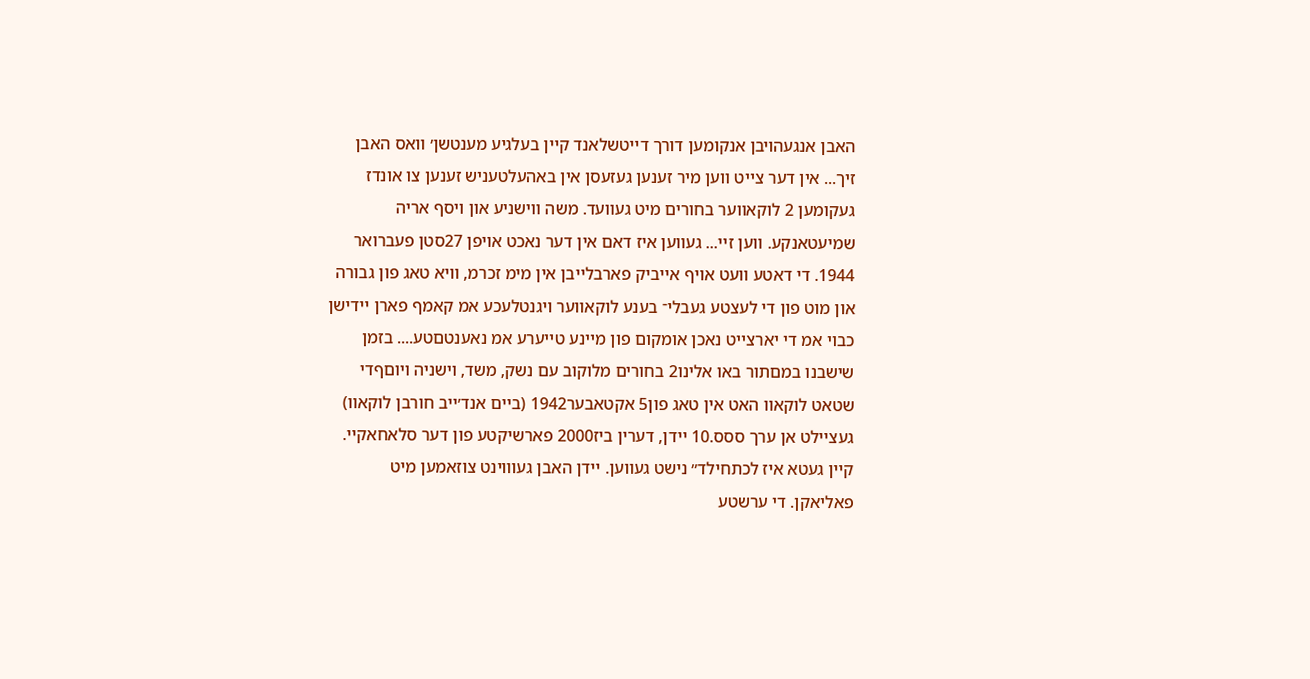האבן אנגעהויבן אנקומען דורך דײטשלאנד קײן בעלגיע מענטשן׳ װאס האבן זיך... אין דער צײט װען מיר זענען געזעסן אין באהעלטעניש זענען צו אונדז געקומען 2 לוקאװער בחורים מיט געװעד. משה װישניע און ױסף אריה שמיעטאנקע. װען זײ... געװען איז דאם אין דער נאכט אויפן 27סטן פעברואר 1944. די דאטע װעט אויף אײביק פארבלײבן אין מימ זכרמ, װיא טאג פון גבורה און מוט פון די לעצטע געבלי־ בענע לוקאװער ױגנטלעכע אמ קאמף פארן ײדישן כבוי אמ די יארצײט נאכן אומקום פון מײנע טײערע אמ נאענטםטע.... בזמן שישבנו במםתור באו אלינו2 בחורים מלוקוב עם נשק, משד, וישניה ויוםףדי שטאט לוקאװ האט אין טאג פון5 אקטאבער1942 (בײם אנד׳ײב חורבן לוקאװ) געצײלט אן ערך ססס.10 ײדן, דערין ביז2000 פארשיקטע פון דער סלאחאקײ. קײן געטא איז לכתחילד״ נישט געװען. ײדן האבן געוװינט צוזאמען מיט פאליאקן. די ערשטע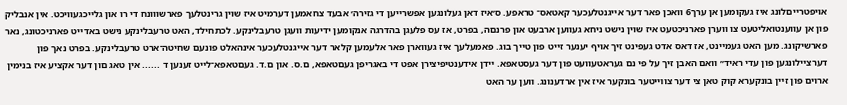אויפטרײםלונג איז געקומען אן ערך6 װאכן פאר דער אײגנטלעכער קאטאס־ טראפע. ס׳איז דאן געלונגען אפשרײען די גזירה׳ אבעד צחאמען דערמיט איז שוין גרינטלעך פארשוװנח די רו און גלײכגעװיכט. אין אנבליק פון אן עװענטואליטעט צו װערן פארניכטעט איז שוין נישט ניחא געװען ארבעט און פרנםה, בפרט, אז עס פלעגן בהדרגה אנקומען ידיעות װעגן טרעבלינקע. לכתחילד, האט טרעבלינקע נישט באדײט פארניכטונג, נאר פארשיקונג. מען האט געמײנט, אז דאס אדט געפינט זיך אויף יענער זײט פון טײך בוג. פאמעלעך איז געװארן פאר אלעמען קלאר דער אײגנטלעכער אינהאלט פונעם שחיטה־ארט טרעבלינקע. בפרט נאך פון דערצײלונגען פון עדי ראיד״ װאם האבן זיך על פי נם געראטעװעט פון דער געסטאפא. ײדן אידענטיפיצירן אפט די באגריפן געםטאפא, ם.ס. און ם.ד. געםטאפא־לײט זענען ד ...... אין טאג םון דער אקציע איז בנימין ארוים פון זײן בונקערא קוק טאן צי דער צוױיטער בונקער איז אין ארדענונג. װען ער האט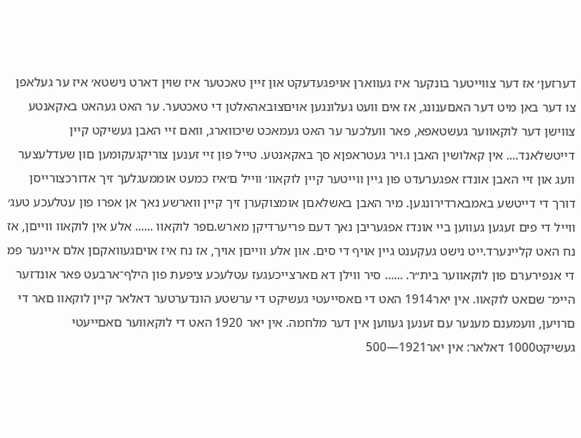דערזען׳ אז דער צװײטער בונקער איז געװארן אויפגעדעקט און זײן טאכטער איז שוין דארט נישטא׳ איז ער געלאפן צו דער באן מיט דער האםענונג, אז אים װעט געלונגען אויםצובאהאלטן די טאכטער. ער האט געהאט באקאנטע צװישן דער לוקאװער געשטאפא, פאר װעלכער ער האט געמאכט שיכװארג, װאם זײ האבן געשיקט קײן דײטשלאנד.... אין קאלושין האבן ו.ויר געטראפןא סך באקאנטע. טײל פון זײ זענען צוריקגעקומען םון שעדלעצער װעג און זײ האבן אונדז אפגערעדט פון גײן װײטער קײן לוקאװ׳ וױיל ם׳איז כמעט אוממעגלעך זיך אדורכצורײסן דורך די דײטשע באמבארדירונגען. מיר האבן באשלאםן אומצוקערן זיך קײן װארשע נאך אן אפרו פון עטלעכע טעג׳ װײל די פים זעגען געװען בײ אונדז אפגעריבן נאך דעם פריערדיקן מארש.םפר לוקאוו ...... אלע אין לוקאװ װײםן, אז נח האט קלײנערד.ײט נישט געקענט גײן אויף די סים. און אלע װײםן אויך, אז נח איז אויםגעװאקםן אלם אײנער פמ די אנפירערם פון לוקאװער בית״ר. ...... סיר װילן דא םארצײכעגעז עטלעכע ציפעת פון הילף־ארבעט פאר אונדזער הײמ־ שםאט לוקאװ. אין יאר1914 האט די םאסײעטי געשיקט די ערשטע הונדערטער דאלאר קײן לוקאװ םאר די םרויען, װעמענם מענער עם זענען געװען אין דער מלחמה. אין יאר 1920 האט די לוקאװער םאםײעטי געשיקט1000 דאלאר: אין יאר1921—500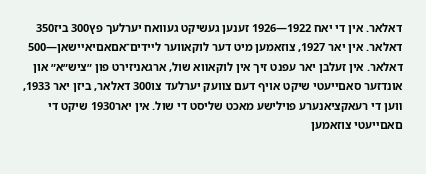דאלאר. אין די יאח 1922—1926 זענען געשיקט געװאח יערלעך פץ300 ביז350 דאלאר. אין יאר 1927, צוזאמען מיט דער לוקאװער לײדים־אםאםיאײשאן—500 דאלאר. אין זעלבן יאר עפנט זיך אין לוקאװא שול, ארגאניזירט פון ״ציש״א״ און אונדזער סאםײעטי שיקט אויף דעם צװעק יערלעד צו300 דאלאר, ביזן יאר 1933, װען די רעאקציאנערע פוילישע מאכט שליסט די שול. אין יאר1930 שיקט די םאםײעטי צוזאמען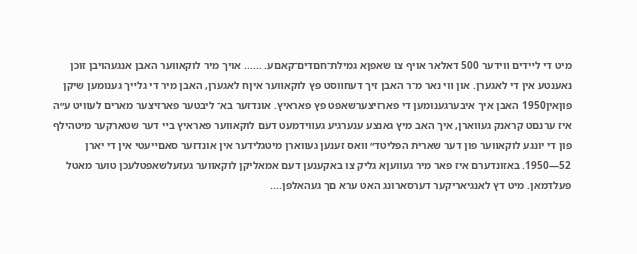מיט די לײדים װידער 500 דאלאר אויף צו שאפןא גמילת־חםדים־קאםע. ...... אויך מיר לוקאװער האבן אנגעהויבן זוכן נאענטע אין די לאגערן. און װי נאר מ־ר האבן זיך דעחװסט פץ לוקאװער איןח לאגערן, האבן מיר די גלײך גענומען שיקן פוןאין1950 האבן איך איבערגענומען די פארזיצערשאפט פץ פאראיץ. אונדזער בא־ ליבטער פארזיצער מארים לעװיט ע״ה איז ערנםט קראנק געװארן, איך האב מיץ גאנצע ענערגיע געװידמעט דעם לוקאווער פאראיץ בײ דער שטארקער מיטהילף פון די יונגע לוקאװער פון דער שארית הפליטד״ װאס זענען געװארן מיטגלידער אין אונדזער סאםײעטי אין די יארן 52—1950. באזונדערם איז פאר מיר געװעןא גליק צו באקענען דעם אמאליקן לוקאװער געזעלשאפטלעכן טוער מאטל פעלדמאן. מיט דץ לאנגיאריקער דערסארונג האט ערא םך געהאלפן....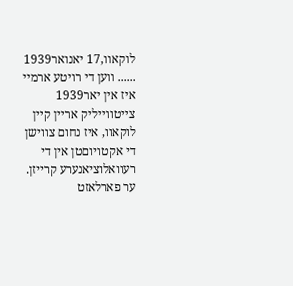לוקאװ,17 יאנואר1939 ...... װען די רויטע ארמיי איז אין יאר1939 צײטוױיליק ארײן קײן לוקאוו, איז נחום צװישן די אקטױוםטן אין די רעװאלוציאנערע קרײזן. ער פארלאזט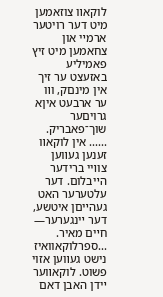לוקאװ צוזאמען מיט דער רויטער ארמײ און צחאמען מיט זיץ פאמיליע באזעצט ער זיך אין מינםק, וװ ער ארבעט איןא גרויםער שוך־פאבריק. ...... אין לוקאװ זענען געװען צוױי ברידער הײבלום. דער עלטערער האט געהײםן איטשע, דער ײנגערער— חײם מאיר. ...ספרלוקאוואיז נישט געװען אזוי פשוט. לוקאװער ײדן האבן דאם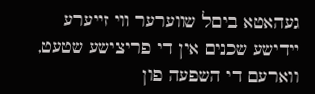געהאטא ביםל שװערער װי זײערע ײדישע שכנים אין די פריצישע שטעט, ווארעם די השפעה פון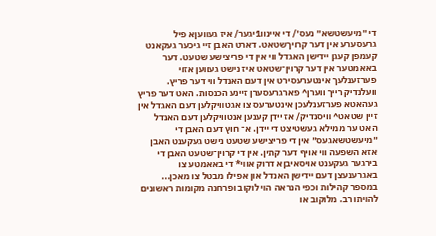די ״מיעשטשא״ נעס׳/ די איינוו1יגער/ איז געװעןא פיל גרעסערע אין דער קרויךשטאט. דארט האבן זײ גיכער געקאנט קעמפן קעגן ײדישן האגדל ווי אין די פריצישע שטעט. דער באאמטער אין דער קרוין־שטאט איז נישט געווען אזוי פערזענלעך אינטערעסירט אין דעם האנדל ווי דער פריץ. וועלנדיק רייך ווערן^ פארגרעסערן זײנע הכנסות. האט דער פריץ געהאטא פערזענלעכן אינטערעס צו אגטװיקלען דעם האגדל אין זײן שטאט^ װיסנדיק/ אז יידן קענען אנטוויקלען דעם האנדל האט ער ממילא געשטיצט די ײדן. א־ חוץ דעם האבן די ״מיעשטשאגעס״ אין די פריצישע שטעט נישט געקענט האבן אזא השפעה וױ אויף דער קתין. אין די קרוין־שטעט האבן די בירגער געקענט אויסאיבןא דרוק אוױ* די באאמטע צו באגרענעצן דעם ײדישן האנדל און אפילו מבטל צו מאכן... במספר קהילות וכפי הנראה הױ לוקוב ופרחנה מקומות ראשונים להױתו רב. מלוקוב או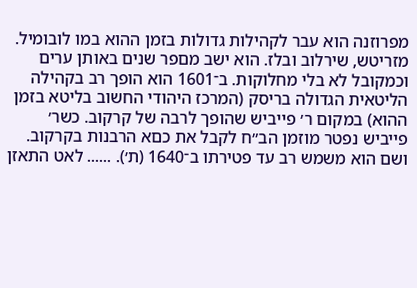מפרוזנה הוא עבר לקהילות גדולות בזמן ההוא במו לובומיל. מזריטש, שירלוב ובלז. הוא ישב מםפר שנים באותן ערים וכמקובל לא בלי מחלוקות. ב־1601 הוא הופך רב בקהילה הליטאית הגדולה בריסק (המרכז היהודי החשוב בליטא בזמן ההוא) במקום ר׳ פײביש שהופך לרבה של קרקוב. כשר׳ פייביש נפטר מוזמן הב״ח לקבל את כםא הרבנות בקרקוב. ושם הוא משמש רב עד פטירתו ב־1640 (ת׳). ...... לאט התאזן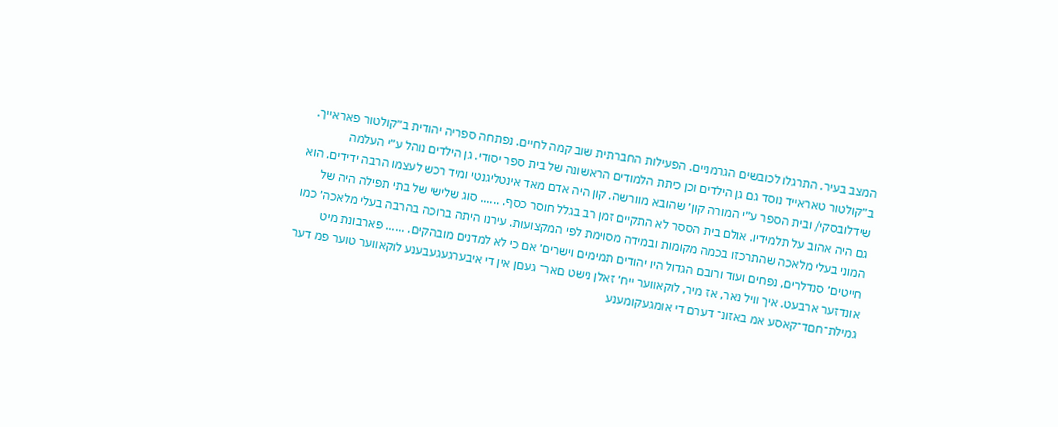המצב בעיר. התרגלו לכובשים הגרמנײם. הפעילות החברתית שוב קמה לחײם. נפתחה ספריה יהודית ב״קולטור פאראײך. ב״קולטור טאראײד נוסד גם גן הילדים וכן כיתת הלמודים הראשונה של בית ספר יסודי. גן הילדים נוהל ע״י העלמה שידלובסקי/ ובית הספר ע״י המורה קון׳ שהובא מוורשה. קון היה אדם מאד אינטליגנטי ומיד רכש לעצמו הרבה ידידים. הוא גם היה אהוב על תלמידיו. אולם בית הססר לא התקײם זמן רב בגלל חוסר כסף. ...... סוג שלישי של בתי תפילה היה של המוני בעלי מלאכה שהתרכזו בכמה מקומות ובמידה מסוימת לפי המקצועות. עירנו היתה ברוכה בהרבה בעלי מלאכה׳ כמו חײטים׳ סנדלרים, נפחים ועוד ורובם הגדול היו יהודים תמימים וישרים׳ אם כי לא למדנים מובהקים. ...... פארבונת מיט אונדזער ארבעט. איך װיל נאר, אז מיר, לוקאװער ײח׳ זאלן נישט םאר־ געםן אין די איבערגעגעבענע לוקאװער טוער פמ דער גמילת־חםד־קאסע אמ באזונ־ דערם די אומגעקומענע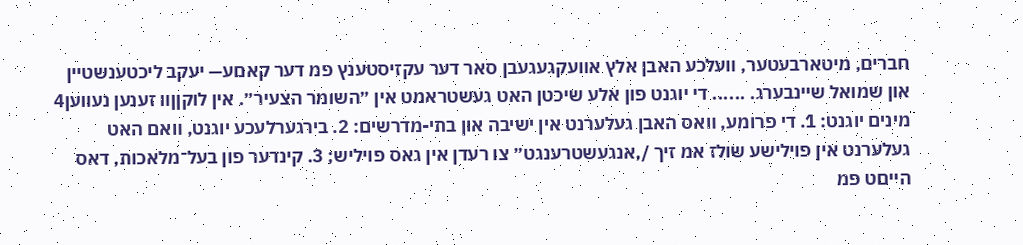חברים, מיטארבעטער, װעלכע האבן אלץ אװעקגעגעבן סאר דער עקזיסטענץ פמ דער קאםע— יעקב ליכטענשטיין און שמואל שיינבערג. ...... די יוגנט פון אלע שיכטן האט געשטראמט אין ״השומר הצעיר״. אין לוקןןװ זענען נעװען4 מינים יוגנט: 1. די פרומע, װאס האבן געלערנט אין ישיבה און בתי-מדרשים: 2. בירגערלעכע יוגנט, װאם האט געלערנט אין פוילישע שולז אמ זיך /,אנגעשטרענגט״ צו רעדן אין גאס פויליש; 3. קינדער פון בעל־מלאכות, דאס הייםט פמ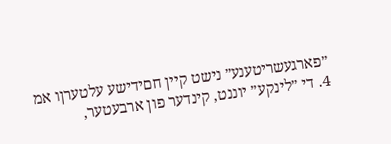״פארגעשריטענע״ נישט קיין חםידישע עלטערןו אמ 4. די ״לינקע״ יוננט, קינדער פון ארבעטער,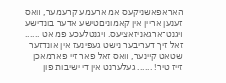האראפאשניקעס אמ ארעמע קרעמער, װאס זענען אריין אין קאמוניםטישע אדער בונדישע ױגנט־ארגאניזאציעס. ױגנטלעכע פמ אט ...... זאל זיך דעריבער נישט געפינעז אין אונדזער שטאט קײנער, װאס זאל פאר זײ פארמאכן זײז טיר! ...... געלערנט אין די ישיבות פון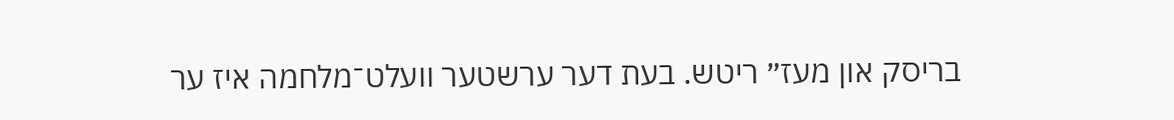בריסק און מעז״ ריטש. בעת דער ערשטער װעלט־מלחמה איז ער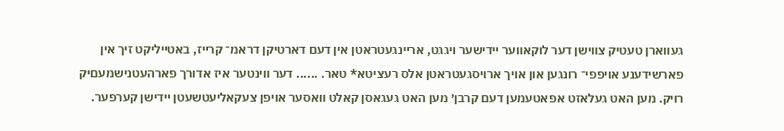געװארן טעטיק צװישן דער לוקאװער ײדישער ױגגט, ארײנגעטראטן אין דעם דארטיקן דראמ־ קרײז, באטײליקט זיך אין פארשידענע אויפפי־ רונגען און אױך ארויסגעטראטן אלס רעציטא* טאר. ...... דער װינטער איז אדורך פארהעטנישמעםיק רויק. מען האט געלאזט אפאטעמען דעם קרבן׳ מען האט געגאסן קאלט װאסער אויפן צעקאליעטשעטן ײדישן קערפער.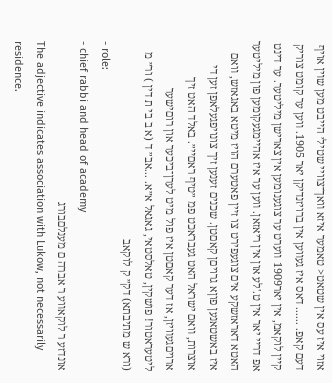אזוי איז עס אין שטאט< טאמער איזא װאך־צװיי שטיל׳ הײבט מען שױן אויף דעם קאפ. ...... דאס איז געװען אין ברויזנדיקן יאר 1905. װען ער קומט צוריק קײן לוקאמ, אין יאר1909 װערט ער צוגענומען אין צארישן מיליטער. ער דינט אפ דרײ יאר אין ט.'לע און אין ריאזאן. װען ער איז אהײמגעקומען פון מיליטער האטא דאראזשקע אים צוגעפירט צו זײן פאטערם הויז מיטא באגאזש, װאם איז באשטאנען פוןא גרויםן קאםטן. שכנים זענען זיך צונויפגעלאפן זען די אוצרות, װאם ישראל האט געבראכט פמ ״טיף ראםײ״. באלד האט זיך ארויםגעװיזן, אז דער קאםטן איז פול מיט לערן־ביכער און רוםישער ליטעראטור! פושקין, טאלסטאי, גאגאל א״א. ...אב״ ד (א ב בי ת דין ) ור״ מ (ורא ש מתיבתא) דק״ ק לוקאב
- role:
- chief rabbi and head of academy
אונדזע ר לוקאװע ר אברה ם מענלםבורג
The adjective indicates association with Lukow, not necessarily residence.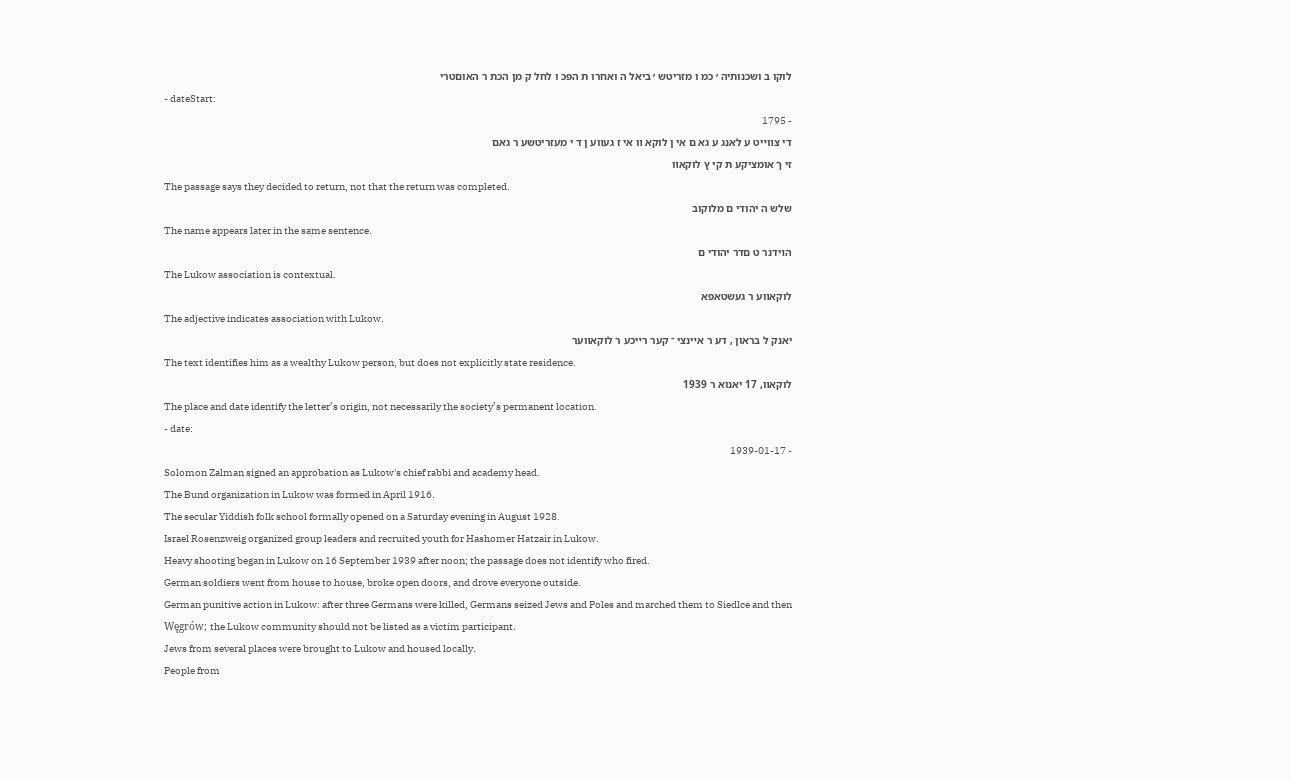לוקו ב ושכנותיה ׳ כמ ו מזריטש ׳ ביאל ה ואחרו ת הפכ ו לחל ק מן הכת ר האוםטרי
- dateStart:
- 1795
די צװײט ע לאנג ע גא ם אי ן לוקא װ אי ז געװע ן ד י מעזריטשע ר גאם
זי ך אומציקע ת קי ץ לוקאװ
The passage says they decided to return, not that the return was completed.
שלש ה יהודי ם מלוקוב
The name appears later in the same sentence.
הױדנר ט םדר יהודי ם
The Lukow association is contextual.
לוקאװע ר געשטאפא
The adjective indicates association with Lukow.
יאנק ל בראון , דע ר אײנצי ־ קער רײכע ר לוקאװער
The text identifies him as a wealthy Lukow person, but does not explicitly state residence.
לוקאװ, 17 יאנוא ר 1939
The place and date identify the letter’s origin, not necessarily the society’s permanent location.
- date:
- 1939-01-17
Solomon Zalman signed an approbation as Lukow's chief rabbi and academy head.
The Bund organization in Lukow was formed in April 1916.
The secular Yiddish folk school formally opened on a Saturday evening in August 1928.
Israel Rosenzweig organized group leaders and recruited youth for Hashomer Hatzair in Lukow.
Heavy shooting began in Lukow on 16 September 1939 after noon; the passage does not identify who fired.
German soldiers went from house to house, broke open doors, and drove everyone outside.
German punitive action in Lukow: after three Germans were killed, Germans seized Jews and Poles and marched them to Siedlce and then Węgrów; the Lukow community should not be listed as a victim participant.
Jews from several places were brought to Lukow and housed locally.
People from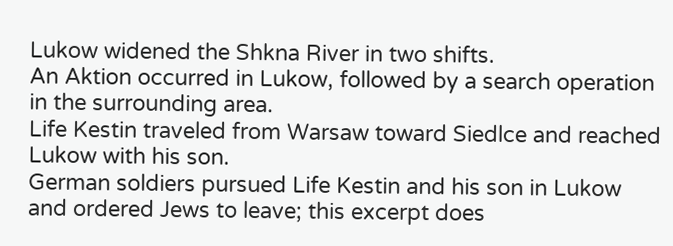Lukow widened the Shkna River in two shifts.
An Aktion occurred in Lukow, followed by a search operation in the surrounding area.
Life Kestin traveled from Warsaw toward Siedlce and reached Lukow with his son.
German soldiers pursued Life Kestin and his son in Lukow and ordered Jews to leave; this excerpt does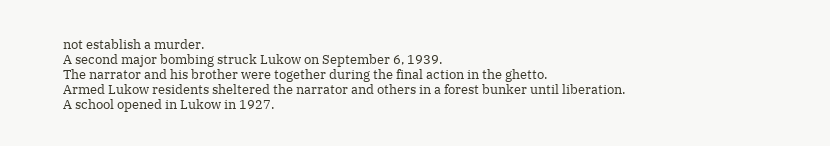not establish a murder.
A second major bombing struck Lukow on September 6, 1939.
The narrator and his brother were together during the final action in the ghetto.
Armed Lukow residents sheltered the narrator and others in a forest bunker until liberation.
A school opened in Lukow in 1927.